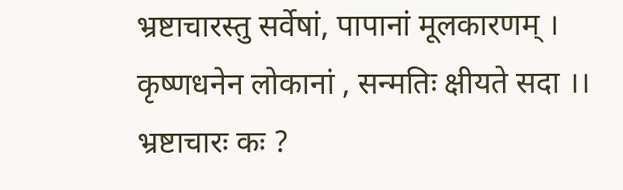भ्रष्टाचारस्तु सर्वेषां, पापानां मूलकारणम् ।
कृष्णधनेन लोकानां , सन्मतिः क्षीयते सदा ।।
भ्रष्टाचारः कः ?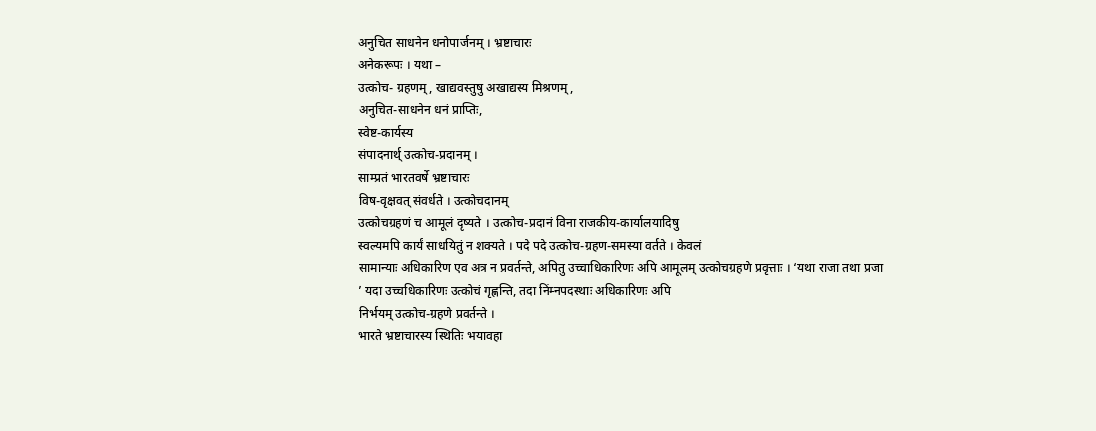अनुचित साधनेन धनोपार्जनम् । भ्रष्टाचारः
अनेकरूपः । यथा –
उत्कोच- ग्रहणम्, खाद्यवस्तुषु अखाद्यस्य मिश्रणम्,
अनुचित-साधनेन धनं प्राप्तिः,
स्वेष्ट-कार्यस्य
संपादनार्थ् उत्कोच-प्रदानम् ।
साम्प्रतं भारतवर्षे भ्रष्टाचारः
विष-वृक्षवत् संवर्धते । उत्कोचदानम्
उत्कोचग्रहणं च आमूलं दृष्यते । उत्कोच-प्रदानं विना राजकीय-कार्यालयादिषु
स्वल्यमपि कार्यं साधयितुं न शक्यते । पदे पदे उत्कोच-ग्रहण-समस्या वर्तते । केवलं
सामान्याः अधिकारिण एव अत्र न प्रवर्तन्ते, अपितु उच्चाधिकारिणः अपि आमूलम् उत्कोचग्रहणे प्रवृत्ताः । ‘यथा राजा तथा प्रजा
’ यदा उच्चधिकारिणः उत्कोचं गृह्णन्ति, तदा निंम्नपदस्थाः अधिकारिणः अपि
निर्भयम् उत्कोच-ग्रहणे प्रवर्तन्ते ।
भारते भ्रष्टाचारस्य स्थितिः भयावहा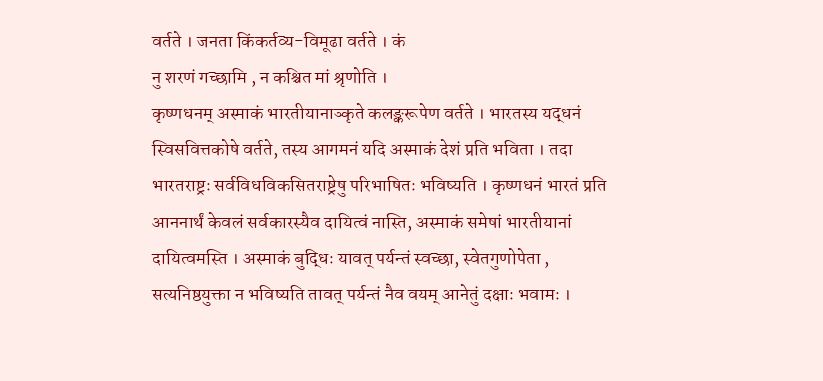वर्तते । जनता किंकर्तव्य-विमूढा वर्तते । कं
नु शरणं गच्छामि , न कश्चित मां श्रृणोति ।
कृष्णधनम् अस्माकं भारतीयानाञ्कृते कलङ्करूपेण वर्तते । भारतस्य यद्धनं
स्विसवित्तकोषे वर्तते, तस्य आगमनं यदि अस्माकं देशं प्रति भविता । तदा
भारतराष्ट्रः सर्वविधविकसितराष्ट्रेषु परिभाषितः भविष्यति । कृष्णधनं भारतं प्रति
आननार्थं केवलं सर्वकारस्यैव दायित्वं नास्ति, अस्माकं समेषां भारतीयानां
दायित्वमस्ति । अस्माकं बुद्धिः यावत् पर्यन्तं स्वच्छा, स्वेतगुणोपेता ,
सत्यनिष्ठयुक्ता न भविष्यति तावत् पर्यन्तं नैव वयम् आनेतुं दक्षाः भवामः ।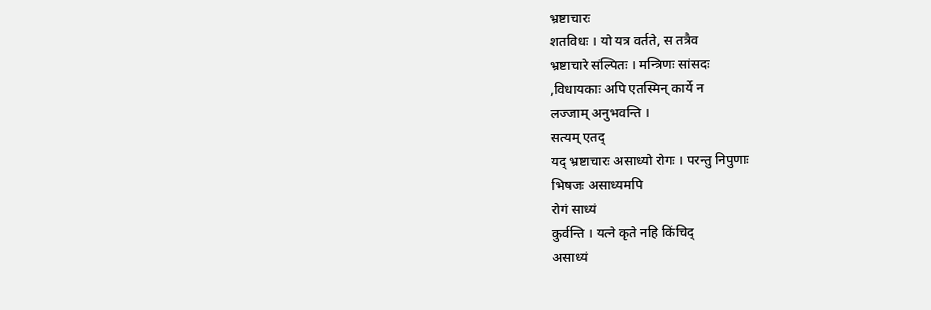भ्रष्टाचारः
शतविधः । यो यत्र वर्तते, स तत्रैव
भ्रष्टाचारे संल्पितः । मन्त्रिणः सांसदः
,विधायकाः अपि एतस्मिन् कार्ये न
लज्जाम् अनुभवन्ति ।
सत्यम् एतद्
यद् भ्रष्टाचारः असाध्यो रोगः । परन्तु निपुणाः
भिषजः असाध्यमपि
रोगं साध्यं
कुर्वन्ति । यत्ने कृते नहि किंचिद्
असाध्यं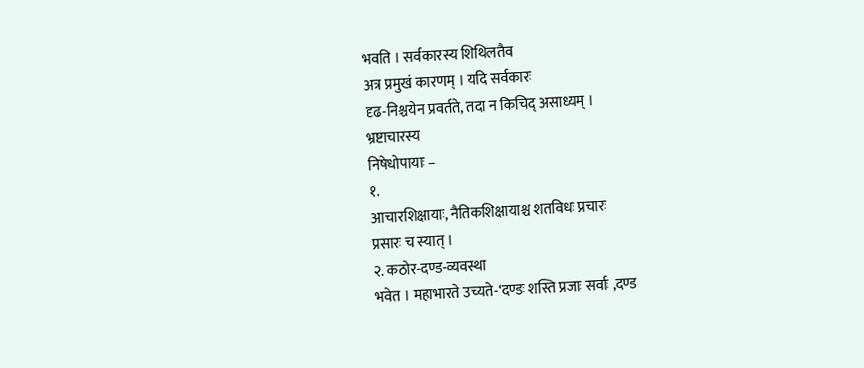भवति । सर्वकारस्य शिथिलतैव
अत्र प्रमुखं कारणम् । यदि सर्वकारः
दृढ-निश्चयेन प्रवर्तते, तदा न किचिद् असाध्यम् ।
भ्रष्टाचारस्य
निषेधोपायाः –
१.
आचारशिक्षायाः, नैतिकशिक्षायाश्च शतविधः प्रचारः
प्रसारः च स्यात् ।
२. कठोर-दण्ड-व्यवस्था
भवेत । महाभारते उच्यते-‘दण्डः शस्ति प्रजाः सर्वाः ,दण्ड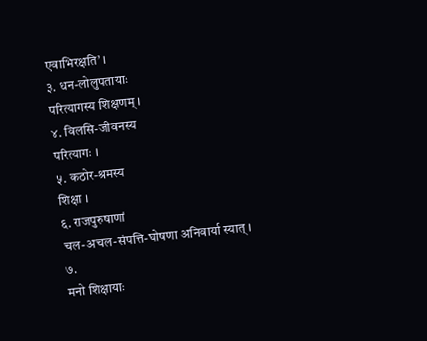एवाभिरक्षति’ ।
३. धन-लोलुपतायाः
परित्यागस्य शिक्षणम् ।
४. विलसि-जीवनस्य
परित्यागः ।
५. कठोर-श्रमस्य
शिक्षा ।
६. राजपुरुषाणां
चल-अचल-संपत्ति-घोषणा अनिवार्या स्यात् ।
७.
मनो शिक्षायाः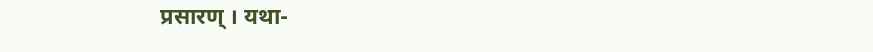प्रसारण् । यथा-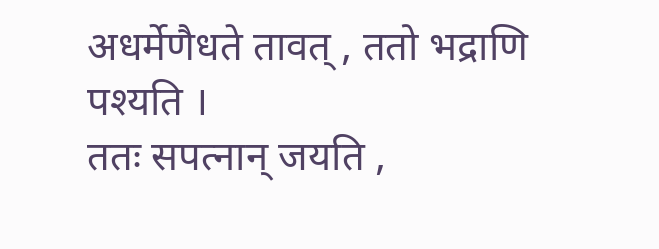अधर्मेणैधते तावत् , ततो भद्राणि पश्यति ।
ततः सपत्नान् जयति ,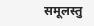समूलस्तु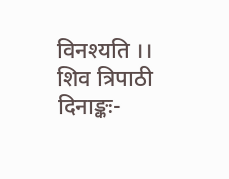विनश्यति ।।
शिव त्रिपाठी
दिनाङ्कः-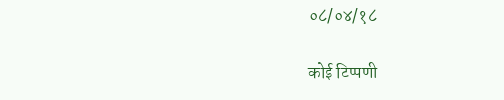०८/०४/१८

कोई टिप्पणी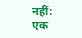नहीं:
एक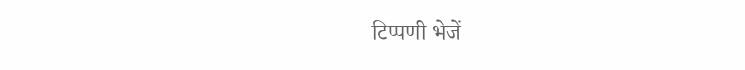टिप्पणी भेजें